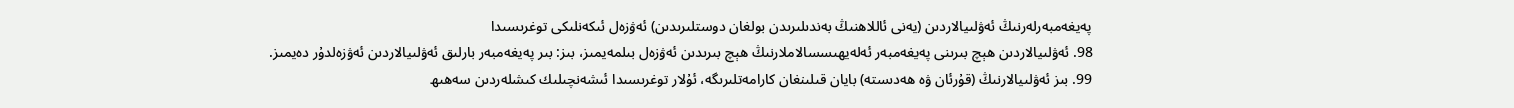پەيغەمبەرلەرنىڭ ئەۋلىيالاردىن (يەنى ئاللاھنىڭ بەندىلىرىدن بولغان دوستلىرىدىن) ئەۋزەل ئىكەنلىكى توغرىسىدا
98. ئەۋلىيالاردىن ھېچ بىرىنى پەيغەمبەر ئەلەيھىسسالاملارنىڭ ھېچ بىرىدىن ئەۋزەل بىلمەيمىز، بىز: بىر پەيغەمبەر بارلىق ئەۋلىيالاردىن ئەۋزەلدۇر دەيمىز.
99. بىز ئەۋلىيالارنىڭ (قۇرئان ۋە ھەدىستە) بايان قىلىنغان كارامەتلىرىگە، ئۇلار توغرىسىدا ئىشەنچىلىك كىشلەردىن سەھىھ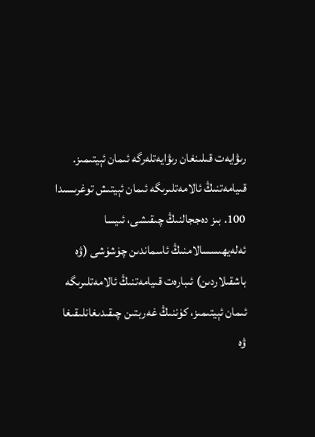رىۋايەت قىلىنغان رىۋايەتلەرگە ئىمان ئېيتىمىز.
قىيامەتنىڭ ئالامەتلىرىگە ئىمان ئېيتىش توغرىسىدا
100. بىز دەججالنىڭ چىقىشى، ئىيسا ئەلەيھىسسالامنىڭ ئاسماندىن چۈشۈشى (ۋە باشقىلاردىن) ئىبارەت قىيامەتنىڭ ئالامەتلىرىگە ئىمان ئېيتىمىز، كۈننىڭ غەربتىن چىقىدىغانلىقىغا ۋە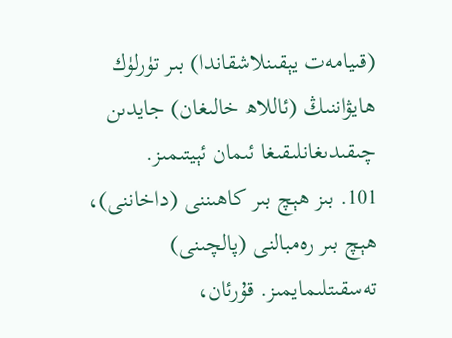(قىيامەت يېقىنلاشقاندا) بىر تۈرلۈك ھايۋاننىڭ (ئاللاھ خالىغان) جايدىن چىقىدىغانلىقىغا ئىمان ئېيتىمىز.
101. بىز ھېچ بىر كاھىننى (داخاننى)، ھېچ بىر رەمبالنى (پالچىنى) تەسقىتلىمايمىز. قۇرئان،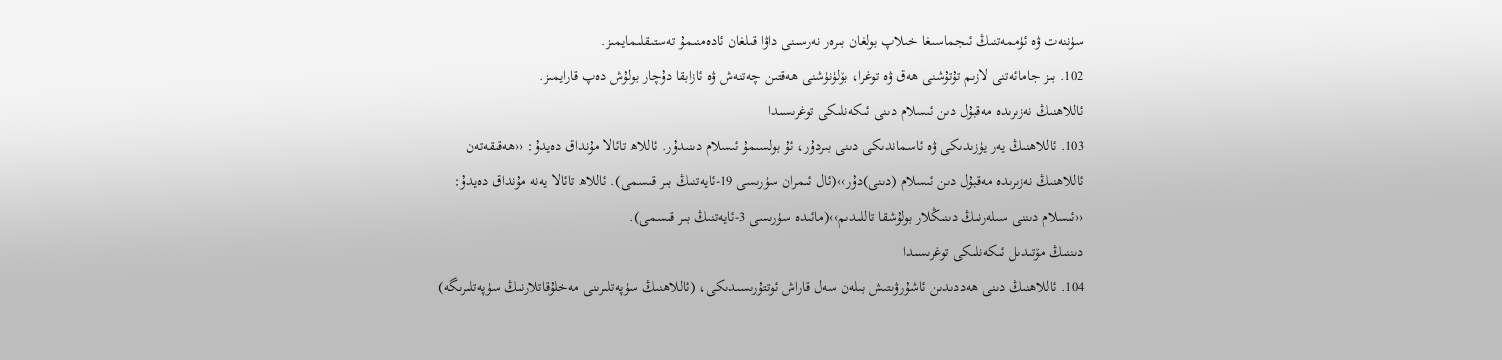سۈننەت ۋە ئۈممەتنىڭ ئىجماسىغا خىلاپ بولغان بىرەر نەرسىنى داۋا قىلغان ئادەمنىمۇ تەستىقلىمايمىز.
102. بىز جامائەتنى لازىم تۇتۇشنى ھەق ۋە توغرا، بۆلۈنۈشنى ھەقتىن چەتنەش ۋە ئازابقا دۇچار بولۇش دەپ قارايمىز.
ئاللاھنىڭ نەزىرىدە مەقبۇل دىن ئىسلام دىنى ئىكەنلىكى توغرىسىدا
103. ئاللاھنىڭ يەر يۈزىدىكى ۋە ئاسماندىكى دىنى بىردۇر، ئۇ بولسىمۇ ئىسلام دىنىدۇر. ئاللاھ تائالا مۇنداق دەيدۇ: ‹‹ھەقىقەتەن ئاللاھنىڭ نەزىرىدە مەقبۇل دىن ئىسلام (دىنى)دۇر››(ئال ئىمران سۈرىسى 19-ئايەتنىڭ بىر قىسمى). ئاللاھ تائالا يەنە مۇنداق دەيدۇ: ‹‹ئىسلام دىننى سىلەرنىڭ دىنىڭلار بولۇشقا تاللىدىم››(مائىدە سۈرىسى 3-ئايەتنىڭ بىر قىسمى).
دىننىڭ مۆتىدىل ئىكەنلىكى توغرىسىدا
104. ئاللاھنىڭ دىنى ھەددىدىن ئاشۇرۋىتىش بىلەن سەل قاراش ئوتتۇرىسىدىكى، (ئاللاھنىڭ سۈپەتلىرىنى مەخلۇقاتلارنىڭ سۈپەتلىرىگە)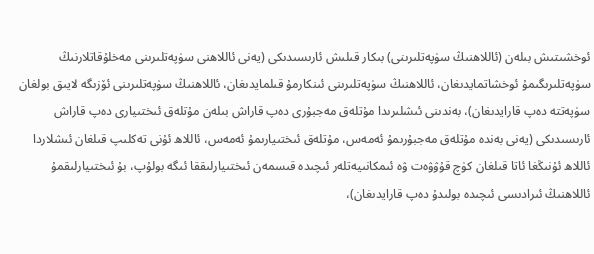ئوخشىتىش بىلەن (ئاللاھنىڭ سۈپەتلىرىنى) بىكار قىلىش ئارىسىدىكى (يەنى ئاللاھنى سۈپەتلىرىنى مەخلۇقاتلارنىڭ سۈپەتلىرىگىمۇ ئوخشاتمايدىغان، ئاللاھنىڭ سۈپەتلىرىنى ئىنكارمۇ قىلمايدىغان، ئاللاھنىڭ سۈپەتلىرىنى ئۆزىگە لايىق بولغان سۈپەتتە دەپ قارايدىغان)، بەندىنى ئىشلىرىدا مۇتلەق مەجبۇرى دەپ قاراش بىلەن مۇتلەق ئىختىيارى دەپ قاراش ئارىسىدىكى (يەنى بەندە مۇتلەق مەجبۇرىمۇ ئەمەس، مۇتلەق ئىختىيارىمۇ ئەمەس، ئاللاھ ئۇنى تەكلىپ قىلغان ئىشلاردا ئاللاھ ئۇنىڭغا ئاتا قىلغان كۈچ قۇۋۋەت ۋە ئىمكانىيەتلەر ئىچىدە قىسمەن ئىختىيارلىققا ئىگە بولۇپ، بۇ ئىختىيارلىقمۇ ئاللاھنىڭ ئىرادىسى ئىچىدە بولىدۇ دەپ قارايدىغان)،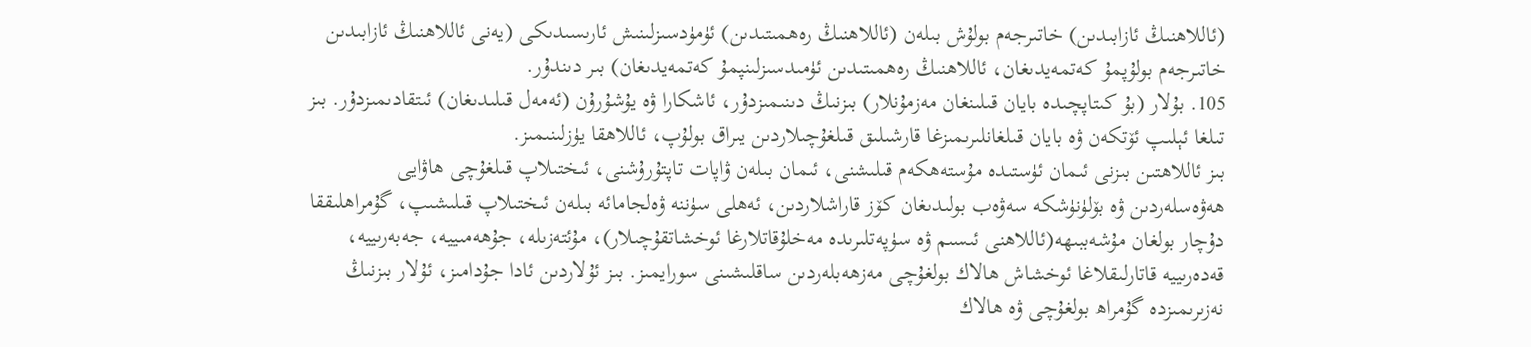(ئاللاھنىڭ ئازابىدىن) خاتىرجەم بولۇش بىلەن (ئاللاھنىڭ رەھمىتىدىن) ئۈمۈدسىزلىنىش ئارىسىدىكى (يەنى ئاللاھنىڭ ئازابىدىن خاتىرجەم بولۇپمۇ كەتمەيدىغان، ئاللاھنىڭ رەھمىتىدىن ئۈمىدسىزلىنپمۇ كەتمەيدىغان) بىر دىندۇر.
105. بۇلار (بۇ كىتاپچىدە بايان قىلىنغان مەزمۇنلار) بىزنىڭ دىنىمىزدۇر، ئاشكارا ۋە يۇشۇرۇن (ئەمەل قىلىدىغان) ئىتقادىمىزدۇر. بىز تىلغا ئېلىپ ئۆتكەن ۋە بايان قىلغانلىرىمىزغا قارشىلىق قىلغۇچىلاردىن يىراق بولۇپ، ئاللاھقا يۈزلىنىمىز.
بىز ئاللاھتىن بىزنى ئىمان ئۈستىدە مۇستەھكەم قىلىشنى، ئىمان بىلەن ۋاپات تاپتۇرۇشنى، ئىختىلاپ قىلغۇچى ھاۋايى ھەۋەسلەردىن ۋە بۆلۈنۈشكە سەۋەب بولىدىغان كۆز قاراشلاردىن، ئەھلى سۈننە ۋەلجامائە بىلەن ئىختىلاپ قىلىشىپ، گۇمراھلىققا دۇچار بولغان مۇشەببىھە(ئاللاھنى ئىسىم ۋە سۈپەتلىرىدە مەخلۇقاتلارغا ئوخشاتقۇچىلار)، مۇئتەزىلە، جۇھەمىييە، جەبەرىييە، قەدەرىييە قاتارلىقلاغا ئوخشاش ھالاك بولغۇچى مەزھەبلەردىن ساقلىشىنى سورايمىز. بىز ئۇلاردىن ئادا جۇدامىز، ئۇلار بىزنىڭ نەزىرىمىزدە گۇمراھ بولغۇچى ۋە ھالاك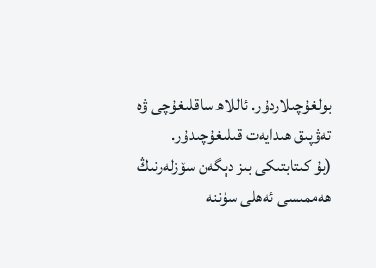بولغۇچىلاردۇر. ئاللاھ ساقلىغۇچى ۋە تەۋپىق ھىدايەت قىلىغۇچىدۇر.
(بۇ كىتابتىكى بىز دېگەن سۆزلەرنىڭ ھەممىسى ئەھلى سۈننە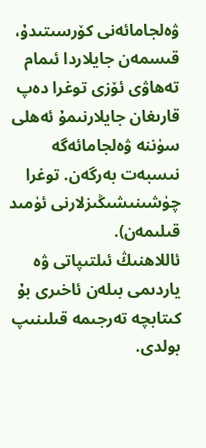ۋەلجامائەنى كۆرسىتىدۇ، قىسمەن جايلاردا ئىمام تەھاۋى ئۆزى توغرا دەپ قارىغان جايلارنىمۇ ئەھلى سۈننە ۋەلجامائەگە نىسبەت بەرگەن. توغرا چۈشىنىشىڭىزلارنى ئۈمىد قىلىمەن).
ئاللاھنىڭ ئىلتىپاتى ۋە ياردىمى بىلەن ئاخىرى بۇ كىتابچە تەرجىمە قىلىنىپ بولدى.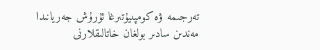تەرجىمە ۋە كومپىيۇتىرغا ئۇرۇش جەريانىدا مەندىن سادىر بولغان خاتالىقلارنى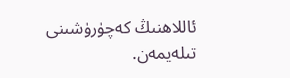ئاللاھنىڭ كەچۈرۈشىنى تىلەيمەن.